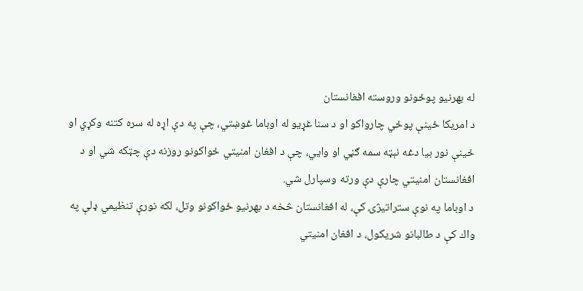له بهرنيو پوځونو وروسته افغانستان
د امريكا ځينې پوځي چارواكو او د سنا غړيو له اوباما غوښتي، چې په دې اړه له سره كتنه وكړي او ځينې نور بيا دغه نېټه سمه ګڼي او وايي، چې د افغان امنيتي ځواكونو روزنه دې چټكه شي او د افغانستان امنيتي چارې دې ورته وسپارل شي.
د اوباما په نوې ستراتيژۍ كې، له افغانستان څخه د بهرنيو ځواكونو وتل، لكه نورې تنظيمي ډلې په واك كې د طالبانو شريكول، د افغان امنيتي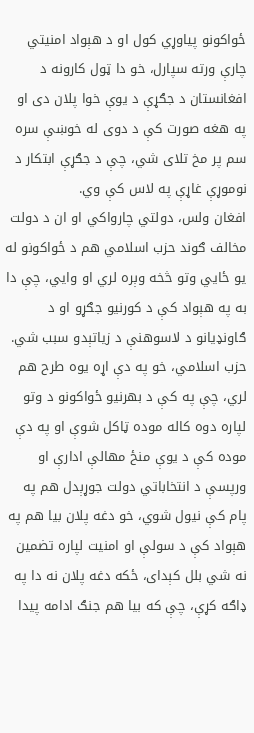ځواكونو پياوړي كول او د هېواد امنيتي چارې ورته سپارل، خو دا ټول كارونه د افغانستان د جګړې د يوې خوا پلان دى او په هغه صورت كې د دوى له خوښې سره سم پر مخ تلاى شي، چې د جګړې ابتكار د نوموړې غاړې په لاس كې وي.
افغان ولس، دولتي چارواكي او ان د دولت مخالف ګوند حزب اسلامي هم د ځواكونو له يو ځايي وتو څخه وېره لري او وايي، چې دا به په هېواد كې د كورنيو جګړو او د ګاونډيانو د لاسوهنې د زياتېدو سبب شي.
حزب اسلامي، خو په دې اړه يوه طرح هم لري، چې په كې د بهرنيو ځواكونو د وتو لپاره دوه كاله موده ټاكل شوې او په دې موده كې د يوې منځ مهالې ادارې او ورپسې د انتخاباتي دولت جوړېدل هم په پام كې نيول شوي، خو دغه پلان بيا هم په هېواد كې د سولې او امنيت لپاره تضمين نه شي بلل كېداى، ځكه دغه پلان نه دا په ډاګه كړې، چې كه بيا هم جنګ ادامه پيدا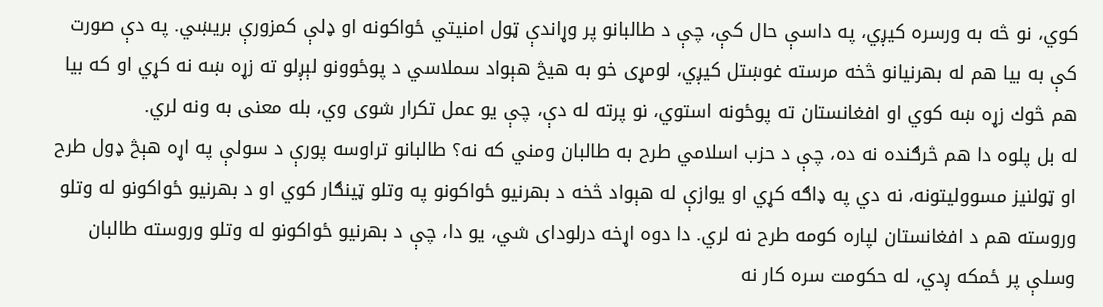كوي، نو څه به ورسره كيږي، په داسې حال كې، چې د طالبانو پر وړاندې ټول امنيتي ځواكونه او ډلې كمزورې بريښي. په دې صورت كې به بيا هم له بهرنيانو څخه مرسته غوښتل كيږي، لومړى خو به هيڅ هېواد سملاسي د پوځوونو لېږلو ته زړه ښه نه كړي او كه بيا هم څوك زړه ښه كوي او افغانستان ته پوځونه استوي، نو پرته له دې، چې يو عمل تكرار شوى وي، بله معنى به ونه لري.
له بل پلوه دا هم څرګنده نه ده، چې د حزب اسلامي طرح به طالبان ومني كه نه؟ طالبانو تراوسه پورې د سولې په اړه هېڅ ډول طرح او ټولنيز مسووليتونه، نه دي په ډاګه كړي او يوازې له هېواد څخه د بهرنيو ځواكونو په وتلو ټينګار كوي او د بهرنيو ځواكونو له وتلو وروسته هم د افغانستان لپاره كومه طرح نه لري. دا دوه اړخه درلوداى شي، يو دا، چې د بهرنيو ځواكونو له وتلو وروسته طالبان وسلې پر ځمكه ږدي، له حكومت سره كار نه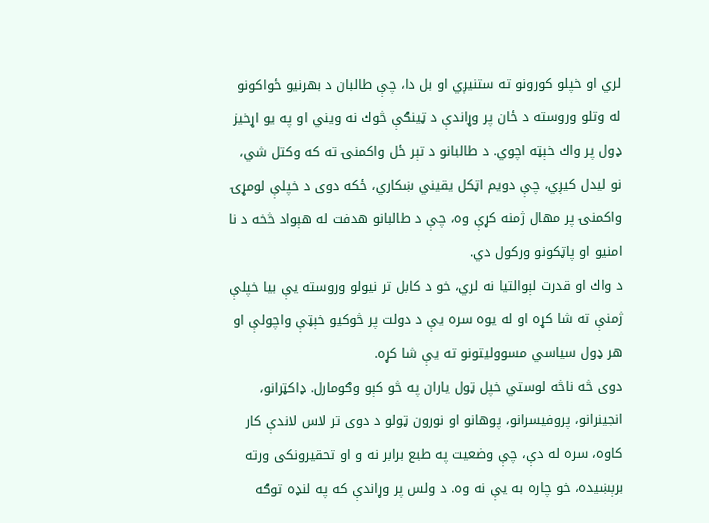لري او خپلو كورونو ته ستنيږي او بل دا، چې طالبان د بهرنيو ځواكونو له وتلو وروسته د ځان پر وړاندې د ټينګې څوك نه ويني او په يو اړخيز ډول پر واك خېټه اچوي. د طالبانو د تېر ځل واكمنۍ ته كه وكتل شي، نو ليدل كيږي، چې دويم اټكل يقيني ښكاري، ځكه دوى د خپلې لومړۍ واكمنۍ پر مهال ژمنه كړې وه، چې د طالبانو هدفت له هېواد څخه د نا امنيو او پاټكونو وركول دي.
د واك او قدرت لېوالتيا نه لري، خو د كابل تر نيولو وروسته يې بيا خپلې ژمنې ته شا كړه او له يوه سره يې د دولت پر څوكيو خېټې واچولې او هر ډول سياسي مسووليتونو ته يې شا كړه.
دوى څه ناڅه لوستي خپل ټول ياران په څو كېو وګومارل. ډاكټرانو، انجينرانو، پروفيسرانو، پوهانو او نورون ټولو د دوى تر لاس لاندې كار كاوه، سره له دې، چې وضعيت په طبع برابر نه و او تحقيرونكى ورته برېښيده، خو چاره به يې نه وه. د ولس پر وړاندې كه په لنډه توګه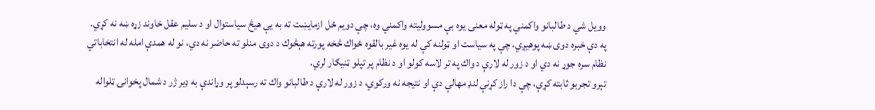وويل شي د طالبانو واكمني په ټوله معنى يوه بې مسووليته واكمني وه، چې دويم ځل ازمايښت ته به يې هيڅ سياستوال او د سليم عقل خاوند زړه ښه نه كړي. په دې خبره دوى ښه پوهيږي، چې په سياست او ټولنه كې له يوه غير بالقوه ځواك څخه پورته هېڅوك د دوى منلو ته حاضر نه دي، نو له همدې امله له انتخاباتي نظام سره جوړ نه دي او د زور له لارې د واك په تر لاسه كولو او د نظام پر تپلو ټنيګار لري.
تېرو تجربو ثابته كړې، چې دا راز كړنې لنډ مهالې دې او نتيجه نه وركوي، د زور له لارې د طالبانو واك ته رسېدلو پر وړاندې به ډير ژر د شمال پخوانۍ ټلواله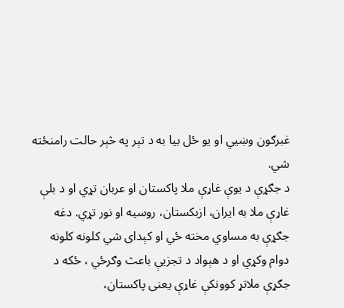غبرګون وښيي او يو ځل بيا به د تېر په څېر حالت رامنځته شي.
د جګړې د يوې غاړې ملا پاكستان او عربان تړي او د بلې غاړې ملا به ايران، ازبكستان، روسيه او نور تړي. دغه جګړې به مساوي مخته ځي او كېداى شي كلونه كلونه دوام وكړي او د هېواد د تجزيې باعث وګرځي ، ځكه د جګړې ملاتړ كوونكې غاړې يعنى پاكستان،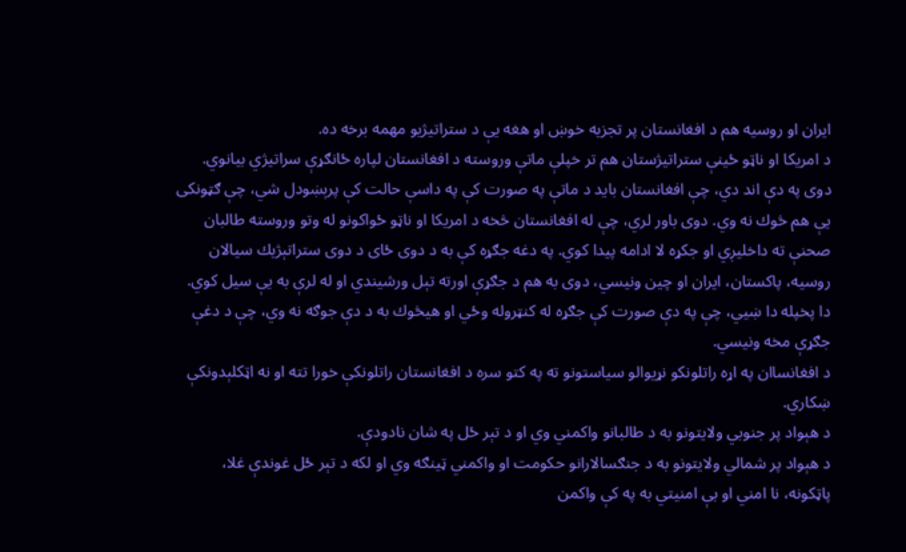ايران او روسيه هم د افغانستان پر تجزيه خوښ او هغه يې د ستراتيژيو مهمه برخه ده.
د امريكا او ناټو ځينې ستراتيژستان هم تر خپلې ماتې وروسته د افغانستان لپاره ځانګړې سراتيژي بيانوي. دوى په دې اند دي، چې افغانستان بايد د ماتې په صورت كې په داسې حالت كې پرېښودل شي، چې ګټونكى يې هم څوك نه وي. دوى باور لري، چې له افغانستان څخه د امريكا او ناټو ځواكونو له وتو وروسته طالبان صحنې ته داخليږي او جكړه لا ادامه پيدا كوي. په دغه جګړه كې به د دوى ځاى د دوى ستراتېژيك سيالان روسيه، پاكستان، ايران او چين ونيسي، دوى به هم د جګړې اورته تېل ورشيندي او له لرې به يې سيل كوي. دا پخپله دا ښيي، چې په دې صورت كې جګړه له كنټروله وځي او هيڅوك به د دې جوګه نه وي، چې د دغې جګړې مخه ونيسي.
د افغانساان په اړه راتلونكو نړيوالو سياستونو ته په كتو سره د افغانستان راتلونكې خورا تته او نه اټكلېدونكې ښكاري.
د هېواد پر جنوبي ولايتونو به د طالبانو واكمني وي او د تېر ځل په شان نادودې.
د هېواد پر شمالي ولايتونو به د جنګسالارانو حكومت او واكمني ټينګه وي او لكه د تېر ځل غوندې غلا، پاټكونه، نا امني او بې امنيتي به په كې واكمن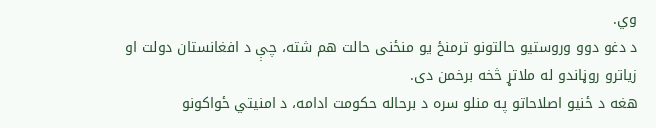وي.
د دغو دوو وروستيو حالتونو ترمنځ يو منځنى حالت هم شته، چې د افغانستان دولت او زياترو روڼاندو له ملاتړ څخه برخمن دى.
هغه د ځنيو اصلاحاتو په منلو سره د برحاله حكومت ادامه، د امنيتي ځواكونو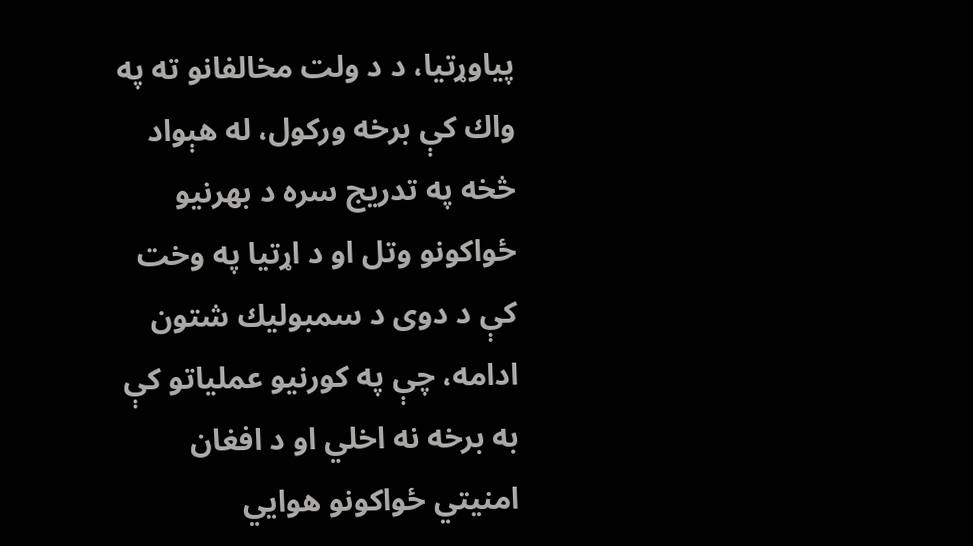پياوړتيا، د د ولت مخالفانو ته په واك كې برخه وركول، له هېواد څخه په تدريج سره د بهرنيو ځواكونو وتل او د اړتيا په وخت كې د دوى د سمبوليك شتون ادامه، چې په كورنيو عملياتو كې به برخه نه اخلي او د افغان امنيتي ځواكونو هوايي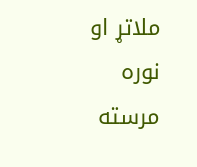ملاتړ او نوره مرسته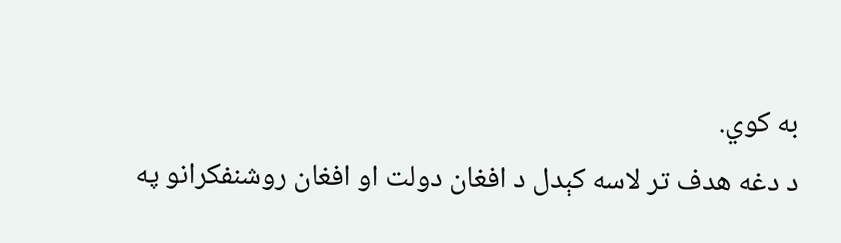به كوي.
د دغه هدف تر لاسه كېدل د افغان دولت او افغان روشنفكرانو په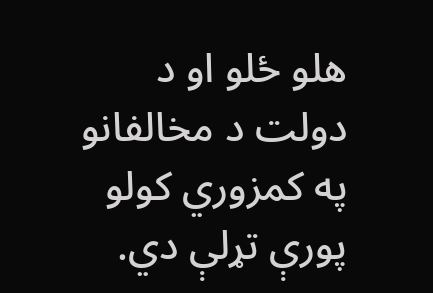هلو ځلو او د دولت د مخالفانو په كمزوري كولو پورې تړلې دي.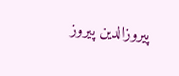پيروزالدين پيروز